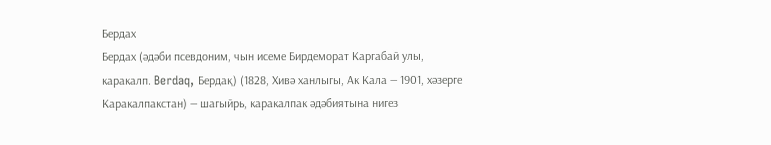Бердах
Бердах (әдәби псевдоним, чын исеме Бирдеморат Каргабай улы, каракалп. Berdaq, Бердақ) (1828, Хивә ханлыгы, Ак Кала — 1901, хәзерге Каракалпакстан) — шагыйрь, каракалпак әдәбиятына нигез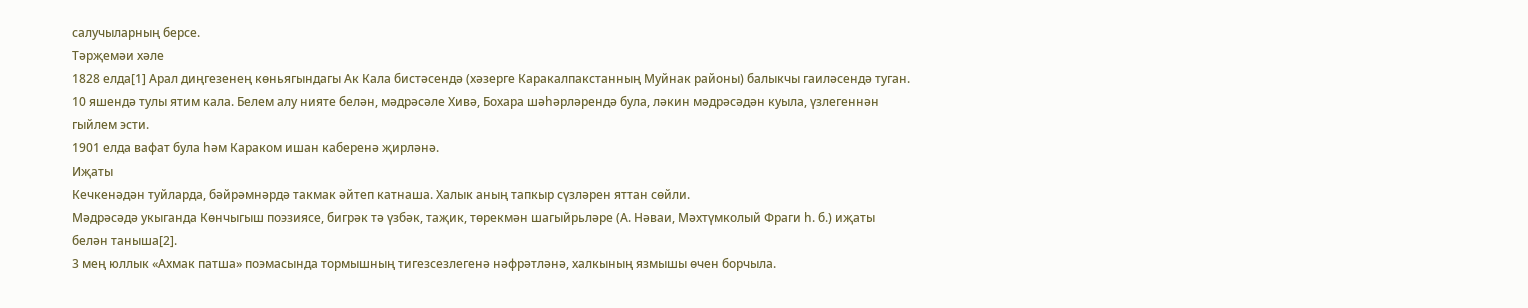салучыларның берсе.
Тәрҗемәи хәле
1828 елда[1] Арал диңгезенең көньягындагы Ак Кала бистәсендә (хәзерге Каракалпакстанның Муйнак районы) балыкчы гаиләсендә туган. 10 яшендә тулы ятим кала. Белем алу нияте белән, мәдрәсәле Хивә, Бохара шәһәрләрендә була, ләкин мәдрәсәдән куыла, үзлегеннән гыйлем эсти.
1901 елда вафат була һәм Караком ишан каберенә җирләнә.
Иҗаты
Кечкенәдән туйларда, бәйрәмнәрдә такмак әйтеп катнаша. Халык аның тапкыр сүзләрен яттан сөйли.
Мәдрәсәдә укыганда Көнчыгыш поэзиясе, бигрәк тә үзбәк, таҗик, төрекмән шагыйрьләре (А. Нәваи, Мәхтүмколый Фраги һ. б.) иҗаты белән таныша[2].
3 мең юллык «Ахмак патша» поэмасында тормышның тигезсезлегенә нәфрәтләнә, халкының язмышы өчен борчыла.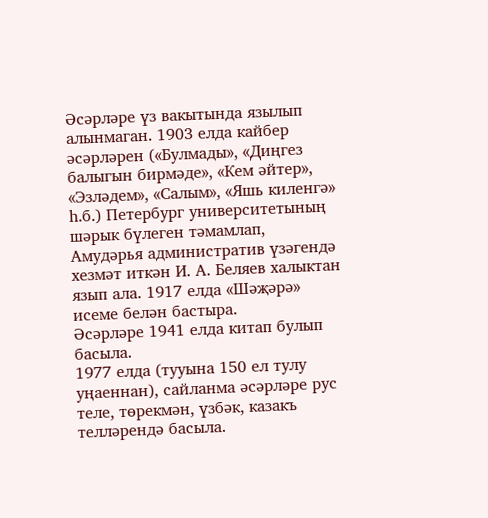Әсәрләре үз вакытында язылып алынмаган. 1903 елда кайбер әсәрләрен («Булмады», «Диңгез балыгын бирмәде», «Кем әйтер», «Эзләдем», «Салым», «Яшь киленгә» һ.б.) Петербург университетының шәрык бүлеген тәмамлап, Амудәрья административ үзәгендә хезмәт иткән И. А. Беляев халыктан язып ала. 1917 елда «Шәҗәрә» исеме белән бастыра.
Әсәрләре 1941 елда китап булып басыла.
1977 елда (тууына 150 ел тулу уңаеннан), сайланма әсәрләре рус теле, төрекмән, үзбәк, казакъ телләрендә басыла.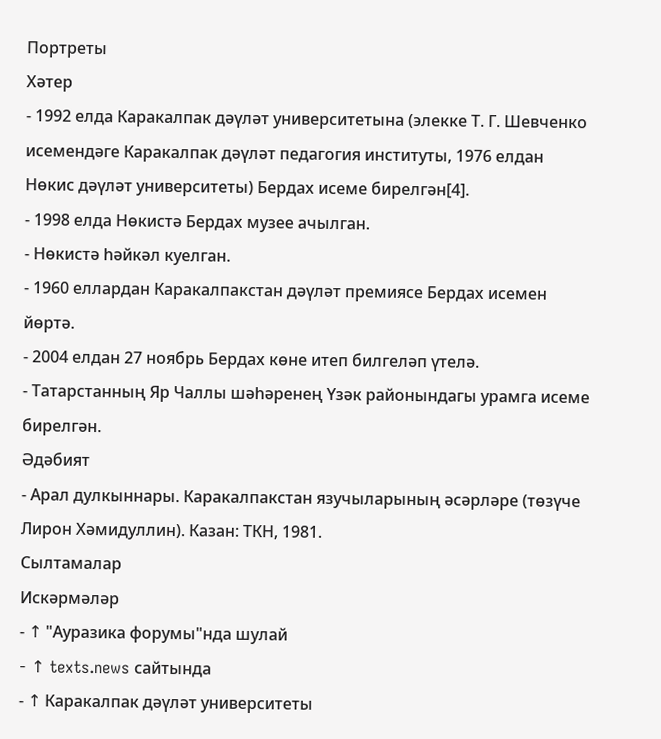Портреты
Хәтер
- 1992 елда Каракалпак дәүләт университетына (элекке Т. Г. Шевченко исемендәге Каракалпак дәүләт педагогия институты, 1976 елдан Нөкис дәүләт университеты) Бердах исеме бирелгән[4].
- 1998 елда Нөкистә Бердах музее ачылган.
- Нөкистә һәйкәл куелган.
- 1960 еллардан Каракалпакстан дәүләт премиясе Бердах исемен йөртә.
- 2004 елдан 27 ноябрь Бердах көне итеп билгеләп үтелә.
- Татарстанның Яр Чаллы шәһәренең Үзәк районындагы урамга исеме бирелгән.
Әдәбият
- Арал дулкыннары. Каракалпакстан язучыларының әсәрләре (төзүче Лирон Хәмидуллин). Казан: ТКН, 1981.
Сылтамалар
Искәрмәләр
- ↑ "Ауразика форумы"нда шулай
- ↑ texts.news сайтында
- ↑ Каракалпак дәүләт университеты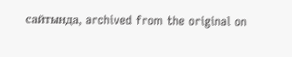сайтында, archived from the original on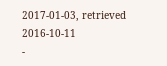2017-01-03, retrieved 2016-10-11
-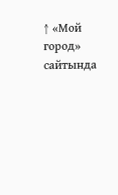↑ «Мой город» сайтында